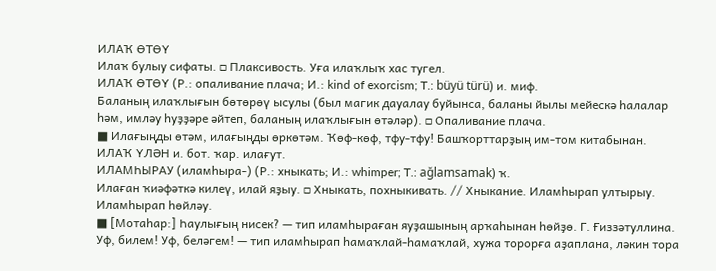ИЛАҠ ӨТӨҮ
Илаҡ булыу сифаты. □ Плаксивость. Уға илаҡлыҡ хас тугел.
ИЛАҠ ӨТӨҮ (Р.: опаливание плача; И.: kind of exorcism; T.: büyü türü) и. миф.
Баланың илаҡлығын бөтөрөү ысулы (был магик дауалау буйынса, баланы йылы мейескә һалалар һәм, имләу һуҙҙәре әйтеп, баланың илаҡлығын өтәләр). □ Опаливание плача.
■ Илағыңды өтәм, илағыңды өркөтәм. Ҡөф-көф, тфу-тфу! Башҡорттарҙың им-том китабынан.
ИЛАҠ ҮЛӘН и. бот. ҡар. илағут.
ИЛАМҺЫРАУ (иламһыра-) (Р.: хныкать; И.: whimper; T.: ağlamsamak) ҡ.
Илаған ҡиәфәткә килеү, илай яҙыу. □ Хныкать, похныкивать. // Хныкание. Иламһырап ултырыу. Иламһырап һөйләу.
■ [Мотаһар:] Һаулығың нисек? — тип иламһыраған яуҙашының арҡаһынан һөйҙө. Г. Ғиззәтуллина. Уф, билем! Уф, беләгем! — тип иламһырап һамаҡлай-һамаҡлай, хужа торорға аҙаплана, ләкин тора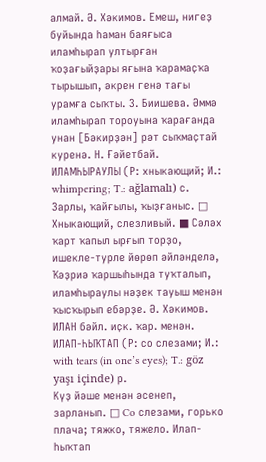алмай. Ә. Хәкимов. Емеш, нигеҙ буйында һаман баяғыса иламһырап ултырған ҡоҙағыйҙары яғына ҡарамаҫҡа тырышып, әкрен генә тағы урамға сыҡты. 3. Биишева. Әммә иламһырап тороуына ҡарағанда унан [Бәкирҙән] рәт сыҡмаҫтай куренә. Н. Ғәйетбай.
ИЛАМҺЫРАУЛЫ (Р: хныкающий; И.: whimpering; T.: ağlamalı) с.
Зарлы, ҡайғылы, ҡыҙғаныс. □ Хныкающий, слезливый. ■ Сәләх ҡарт ҡапыл ырғып торҙо, ишекле-турле йөрөп әйләнделә, Ҡәҙриә ҡаршыһында туҡталып, иламһыраулы нәҙек тауыш менән ҡысҡырып ебәрҙе. Ә. Хәкимов.
ИЛАН бәйл. иҫк. ҡар. менән.
ИЛАП-ҺЫҠТАП (Р: со слезами; И.: with tears (in one’s eyes); T.: göz yaşı içinde) р.
Күҙ йәше менән әсенеп, зарланып. □ Co слезами, горько плача; тяжко, тяжело. Илап-һыҡтап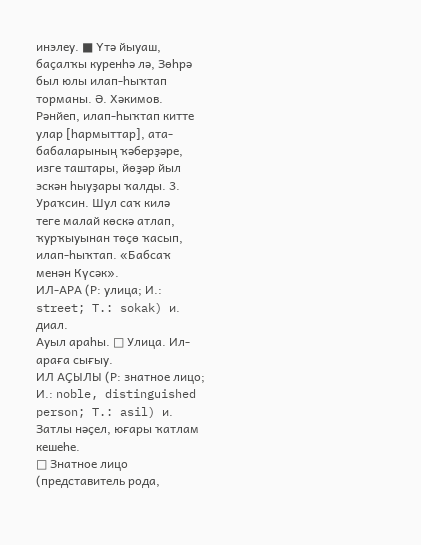инэлеу. ■ Үтә йыуаш, баҫалҡы куренһә лә, Зөһрә был юлы илап-һыҡтап торманы. Ә. Хәкимов. Рәнйеп, илап-һыҡтап китте улар [һармыттар], ата-бабаларының ҡәберҙәре, изге таштары, йөҙәр йыл эскән һыуҙары ҡалды. 3. Ураҡсин. Шул саҡ килә
теге малай көскә атлап, ҡурҡыуынан төҫө ҡасып, илап-һыҡтап. «Бабсаҡ менән Күсәк».
ИЛ-АРА (Р: улица; И.: street; T.: sokak) и. диал.
Ауыл араһы. □ Улица. Ил-араға сығыу.
ИЛ АҪЫЛЫ (Р: знатное лицо; И.: noble, distinguished person; T.: asil) и.
Затлы нәҫел, юғары ҡатлам кешеһе.
□ Знатное лицо (представитель рода,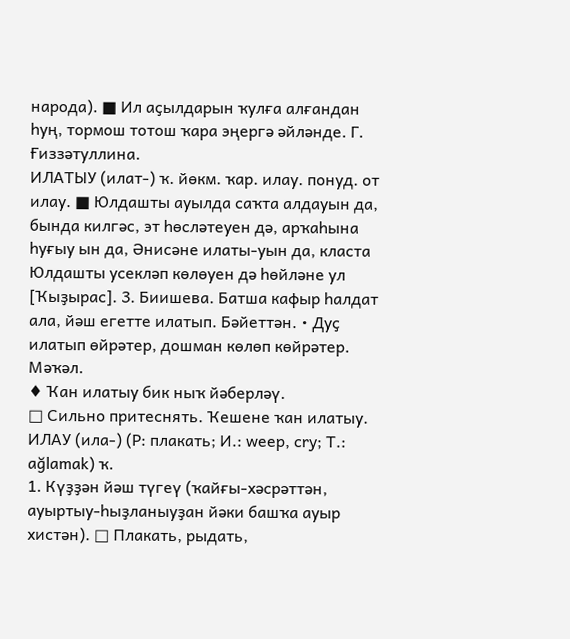народа). ■ Ил аҫылдарын ҡулға алғандан һуң, тормош тотош ҡара эңергә әйләнде. Г. Ғиззәтуллина.
ИЛАТЫУ (илат-) ҡ. йөкм. ҡар. илау. понуд. от илау. ■ Юлдашты ауылда саҡта алдауын да, бында килгәс, эт һөсләтеуен дә, арҡаһына һуғыу ын да, Әнисәне илаты-уын да, класта Юлдашты усекләп көлөуен дә һөйләне ул [Ҡыҙырас]. 3. Биишева. Батша кафыр һалдат ала, йәш егетте илатып. Бәйеттән. • Дуҫ илатып өйрәтер, дошман көлөп көйрәтер. Мәҡәл.
♦ Ҡан илатыу бик ныҡ йәберләү.
□ Сильно притеснять. Ҡешене ҡан илатыу.
ИЛАУ (ила-) (Р: плакать; И.: weep, cry; T.: ağlamak) ҡ.
1. Күҙҙән йәш түгеү (ҡайғы-хәсрәттән, ауыртыу-һыҙланыуҙан йәки башҡа ауыр хистән). □ Плакать, рыдать,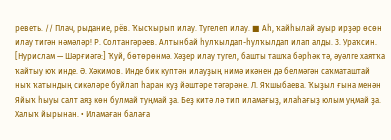реветь. // Плач, рыдание, рёв. Ҡысҡырып илау. Тугелеп илау. ■ Аһ, ҡайһылай ауыр ирҙәр өсөн илау тигән нәмәләр! Р. Солтангәрәев. Алтынбай һулҡылдап-һулҡылдап илап алды. 3. Ураҡсин. [Нурислам — Шәрғиәгә:] Ҡуй, бөтөрөнмә. Хәҙер илау тугел, башты ташҡа бәрһәк тә, әуәлге хаятҡа ҡайтыу юҡ инде. Ә. Хәкимов. Инде бик куптән илауҙың нимә икәнен дә белмәгән саҡматаштай ныҡ ҡатындың сикәләре буйлап һаран куҙ йәштәре тәгәрәне. Л. Яҡшыбаева. Ҡыҙыл ғына менән Яйыҡ һыуы салт аяҙ көн булмай туңмай ҙа. Беҙ китә лә тип иламағыҙ, илаһағыҙ юлым уңмай ҙа. Халыҡ йырынан. • Иламаған балаға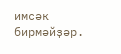имсәк бирмәйҙәр.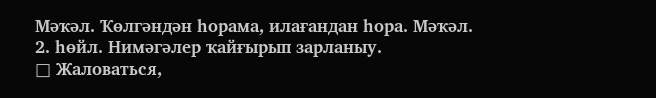Мәҡәл. Ҡөлгәндән һорама, илағандан һора. Мәҡәл.
2. һөйл. Нимәгәлер ҡайғырып зарланыу.
□ Жаловаться,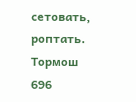сетовать, роптать. Тормош
696